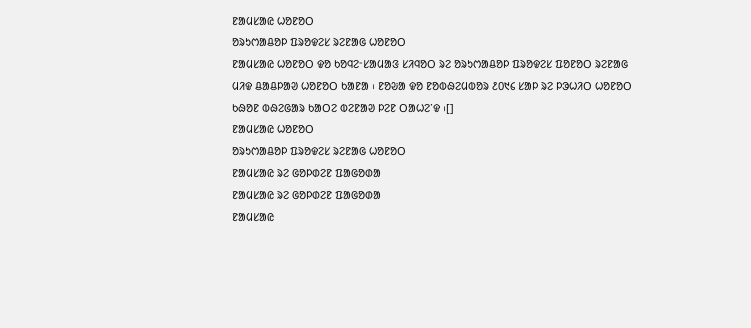ᱱᱟᱢᱥᱟᱭ ᱦᱚᱱᱚᱛ
ᱚᱨᱩᱬᱟᱪᱚᱞ ᱯᱨᱚᱫᱮᱥ ᱨᱮᱱᱟᱜ ᱦᱚᱱᱚᱛ
ᱱᱟᱢᱥᱟᱭ ᱦᱚᱱᱚᱛ ᱫᱚ ᱠᱚᱧᱮᱼᱥᱟᱢᱟᱝ ᱥᱤᱧᱚᱛ ᱨᱮ ᱚᱨᱩᱬᱟᱪᱚᱞ ᱯᱨᱚᱫᱮᱥ ᱯᱚᱱᱚᱛ ᱨᱮᱱᱟᱜ ᱢᱤᱫ ᱪᱟᱪᱞᱟᱣ ᱦᱚᱱᱚᱛ ᱠᱟᱱᱟ ᱾ ᱱᱚᱶᱟ ᱫᱚ ᱱᱚᱵᱷᱮᱢᱵᱚᱨ ᱒᱐᱑᱔ ᱥᱟᱞ ᱨᱮ ᱞᱳᱦᱤᱛ ᱦᱚᱱᱚᱛ ᱠᱷᱚᱱ ᱵᱷᱮᱜᱟᱨ ᱠᱟᱛᱮ ᱵᱮᱱᱟᱣ ᱞᱮᱱ ᱛᱟᱦᱮᱸᱫ ᱾[]
ᱱᱟᱢᱥᱟᱭ ᱦᱚᱱᱚᱛ
ᱚᱨᱩᱬᱟᱪᱚᱞ ᱯᱨᱚᱫᱮᱥ ᱨᱮᱱᱟᱜ ᱦᱚᱱᱚᱛ
ᱱᱟᱢᱥᱟᱭ ᱨᱮ ᱜᱚᱞᱰᱮᱱ ᱯᱟᱜᱚᱰᱟ
ᱱᱟᱢᱥᱟᱭ ᱨᱮ ᱜᱚᱞᱰᱮᱱ ᱯᱟᱜᱚᱰᱟ
ᱱᱟᱢᱥᱟᱭ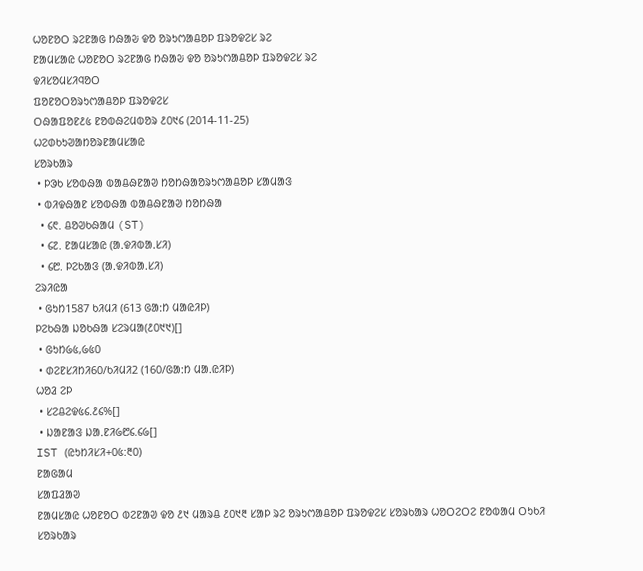ᱦᱚᱱᱚᱛ ᱨᱮᱱᱟᱜ ᱴᱷᱟᱶ ᱫᱚ ᱚᱨᱩᱬᱟᱪᱚᱞ ᱯᱨᱚᱫᱮᱥ ᱨᱮ
ᱱᱟᱢᱥᱟᱭ ᱦᱚᱱᱚᱛ ᱨᱮᱱᱟᱜ ᱴᱷᱟᱶ ᱫᱚ ᱚᱨᱩᱬᱟᱪᱚᱞ ᱯᱨᱚᱫᱮᱥ ᱨᱮ
ᱫᱤᱥᱚᱢᱥᱤᱧᱚᱛ
ᱯᱚᱱᱚᱛᱚᱨᱩᱬᱟᱪᱚᱞ ᱯᱨᱚᱫᱮᱥ
ᱛᱷᱟᱯᱚᱱ᱒᱕ ᱱᱚᱵᱷᱮᱢᱵᱚᱨ ᱒᱐᱑᱔ (2014-11-25)
ᱦᱮᱰᱠᱩᱣᱟᱴᱚᱨᱱᱟᱢᱥᱟᱭ
ᱥᱚᱨᱠᱟᱨ
 • ᱞᱳᱠ ᱥᱚᱵᱷᱟ ᱵᱟᱪᱷᱱᱟᱣ ᱴᱚᱴᱷᱟᱚᱨᱩᱬᱟᱪᱚᱞ ᱥᱟᱢᱟᱝ
 • ᱵᱤᱫᱷᱟᱱ ᱥᱚᱵᱷᱟ ᱵᱟᱪᱷᱱᱟᱣ ᱴᱚᱴᱷᱟ
  • ᱔᱖. ᱪᱚᱣᱠᱷᱟᱢ (ST)
  • ᱔᱗. ᱱᱟᱢᱥᱟᱭ (ᱟᱹᱫᱤᱵᱟᱹᱥᱤ)
  • ᱔᱘. ᱞᱮᱠᱟᱝ (ᱟᱹᱫᱤᱵᱟᱹᱥᱤ)
ᱮᱨᱤᱭᱟ
 • ᱜᱩᱴ1587 ᱠᱤᱢᱤ (613 ᱜᱟᱺᱴ ᱢᱟᱭᱤᱞ)
ᱞᱮᱠᱷᱟ ᱡᱚᱠᱷᱟ ᱥᱮᱨᱢᱟ(᱒᱐᱑᱑)[]
 • ᱜᱩᱴ᱙᱕,᱙᱕᱐
 • ᱰᱮᱱᱥᱤᱴᱤ60/ᱠᱤᱢᱤ2 (160/ᱜᱟᱺᱴ ᱢᱟᱹᱭᱤᱞ)
ᱦᱚᱲ ᱮᱞ
 • ᱥᱮᱪᱮᱫ᱕᱔.᱒᱔%[]
 • ᱡᱟᱱᱟᱝ ᱡᱟᱹᱱᱤ᱙᱘᱔.᱔᱙[]
IST (ᱭᱩᱴᱤᱥᱤ+᱐᱕:᱓᱐)
ᱱᱟᱜᱟᱢ
ᱥᱟᱯᱲᱟᱣ
ᱱᱟᱢᱥᱟᱭ ᱦᱚᱱᱚᱛ ᱵᱮᱱᱟᱣ ᱫᱚ ᱒᱑ ᱢᱟᱨᱪ ᱒᱐᱑᱓ ᱥᱟᱞ ᱨᱮ ᱚᱨᱩᱬᱟᱪᱚᱞ ᱯᱨᱚᱫᱮᱥ ᱥᱚᱨᱠᱟᱨ ᱦᱚᱛᱮᱛᱮ ᱱᱚᱵᱟᱢ ᱛᱩᱠᱤ ᱥᱚᱨᱠᱟᱨ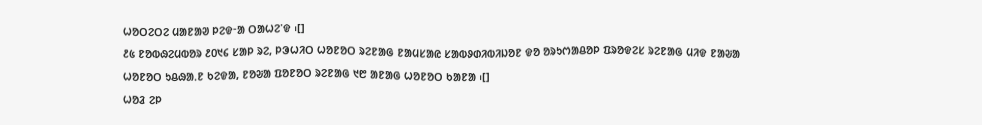ᱦᱚᱛᱮᱛᱮ ᱢᱟᱱᱟᱣ ᱞᱮᱫᱼᱟ ᱛᱟᱦᱮᱸᱫ ᱾[]
᱒᱕ ᱱᱚᱵᱷᱮᱢᱵᱚᱨ ᱒᱐᱑᱔ ᱥᱟᱞ ᱨᱮ, ᱞᱳᱦᱤᱛ ᱦᱚᱱᱚᱛ ᱨᱮᱱᱟᱜ ᱱᱟᱢᱥᱟᱭ ᱥᱟᱵᱽᱰᱤᱵᱤᱡᱚᱱ ᱫᱚ ᱚᱨᱩᱬᱟᱪᱚᱞ ᱯᱨᱚᱫᱮᱥ ᱨᱮᱱᱟᱜ ᱢᱤᱫ ᱱᱟᱶᱟ ᱦᱚᱱᱚᱛ ᱩᱪᱷᱟᱹᱱ ᱠᱮᱫᱟ, ᱱᱚᱶᱟ ᱯᱚᱱᱚᱛ ᱨᱮᱱᱟᱜ ᱑᱘ ᱟᱱᱟᱜ ᱦᱚᱱᱚᱛ ᱠᱟᱱᱟ ᱾[]
ᱦᱚᱲ ᱮᱞ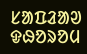ᱥᱟᱯᱲᱟᱣ
ᱫᱷᱚᱨᱚᱢ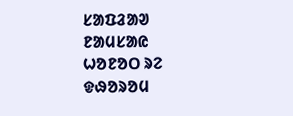ᱥᱟᱯᱲᱟᱣ
ᱱᱟᱢᱥᱟᱭ ᱦᱚᱱᱚᱛ ᱨᱮ ᱫᱷᱚᱨᱚᱢ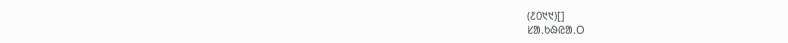(᱒᱐᱑᱑)[]
ᱥᱟᱹᱠᱷᱭᱟᱹᱛ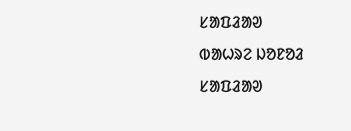ᱥᱟᱯᱲᱟᱣ
ᱵᱟᱦᱨᱮ ᱡᱚᱱᱚᱲ
ᱥᱟᱯᱲᱟᱣ